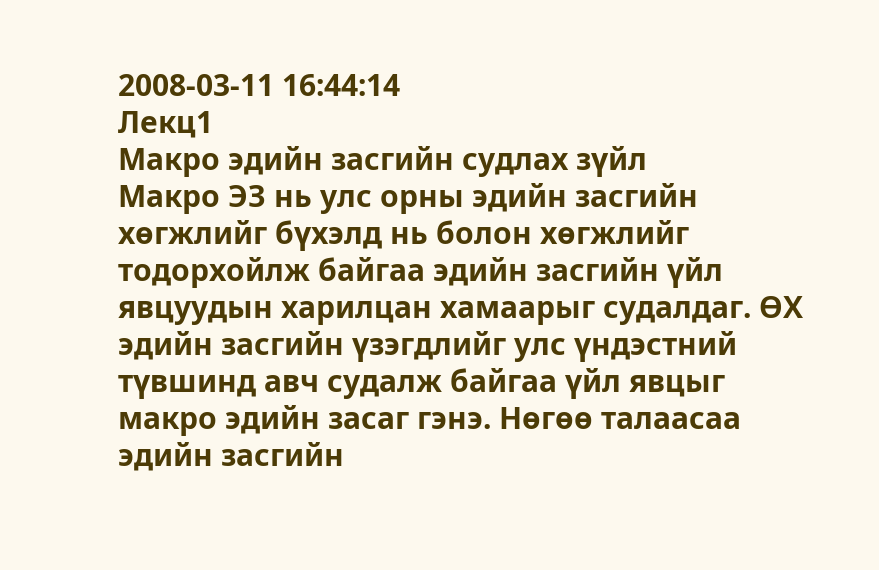2008-03-11 16:44:14
Лекц1
Макро эдийн засгийн судлах зүйл
Макро ЭЗ нь улс орны эдийн засгийн хөгжлийг бүхэлд нь болон хөгжлийг тодорхойлж байгаа эдийн засгийн үйл явцуудын харилцан хамаарыг судалдаг. ӨХ эдийн засгийн үзэгдлийг улс үндэстний түвшинд авч судалж байгаа үйл явцыг макро эдийн засаг гэнэ. Нөгөө талаасаа эдийн засгийн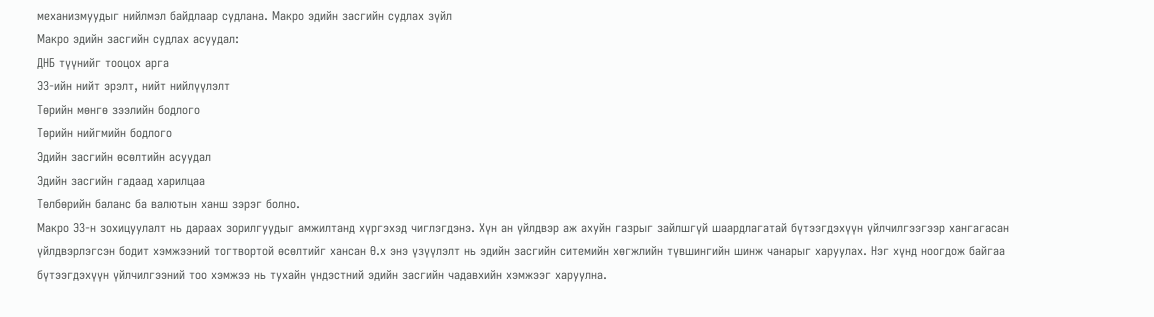механизмуудыг нийлмэл байдлаар судлана. Макро эдийн засгийн судлах зүйл
Макро эдийн засгийн судлах асуудал:
ДНБ түүнийг тооцох арга
ЭЗ-ийн нийт эрэлт, нийт нийлүүлэлт
Төрийн мөнгө зээлийн бодлого
Төрийн нийгмийн бодлого
Эдийн засгийн өсөлтийн асуудал
Эдийн засгийн гадаад харилцаа
Төлбөрийн баланс ба валютын ханш зэрэг болно.
Макро ЭЗ-н зохицуулалт нь дараах зорилгуудыг амжилтанд хүргэхэд чиглэгдэнэ. Хүн ан үйлдвэр аж ахуйн газрыг зайлшгүй шаардлагатай бүтээгдэхүүн үйлчилгээгээр хангагасан үйлдвэрлэгсэн бодит хэмжээний тогтвортой өсөлтийг хансан Ө.х энэ үзүүлэлт нь эдийн засгийн ситемийн хөгжлийн түвшингийн шинж чанарыг харуулах. Нэг хүнд ноогдож байгаа бүтээгдэхүүн үйлчилгээний тоо хэмжээ нь тухайн үндэстний эдийн засгийн чадавхийн хэмжээг харуулна.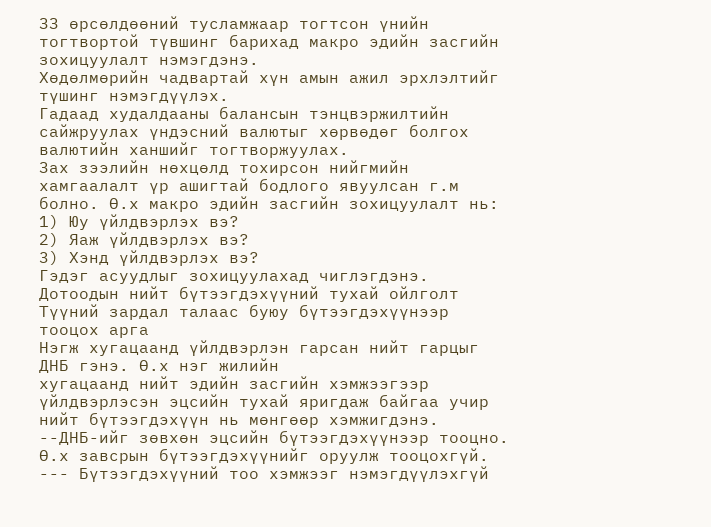ЗЗ өрсөлдөөний тусламжаар тогтсон үнийн тогтвортой түвшинг барихад макро эдийн засгийн зохицуулалт нэмэгдэнэ.
Хөдөлмөрийн чадвартай хүн амын ажил эрхлэлтийг түшинг нэмэгдүүлэх.
Гадаад худалдааны балансын тэнцвэржилтийн сайжруулах үндэсний валютыг хөрвөдөг болгох валютийн ханшийг тогтворжуулах.
Зах зээлийн нөхцөлд тохирсон нийгмийн хамгаалалт үр ашигтай бодлого явуулсан г.м болно. Ө.х макро эдийн засгийн зохицуулалт нь:
1) Юу үйлдвэрлэх вэ?
2) Яаж үйлдвэрлэх вэ?
3) Хэнд үйлдвэрлэх вэ?
Гэдэг асуудлыг зохицуулахад чиглэгдэнэ.
Дотоодын нийт бүтээгдэхүүний тухай ойлголт
Түүний зардал талаас буюу бүтээгдэхүүнээр тооцох арга
Нэгж хугацаанд үйлдвэрлэн гарсан нийт гарцыг ДНБ гэнэ. Ө.х нэг жилийн
хугацаанд нийт эдийн засгийн хэмжээгээр үйлдвэрлэсэн эцсийн тухай яригдаж байгаа учир нийт бүтээгдэхүүн нь мөнгөөр хэмжигдэнэ.
--ДНБ-ийг зөвхөн эцсийн бүтээгдэхүүнээр тооцно. Ө.х завсрын бүтээгдэхүүнийг оруулж тооцохгүй.
--- Бүтээгдэхүүний тоо хэмжээг нэмэгдүүлэхгүй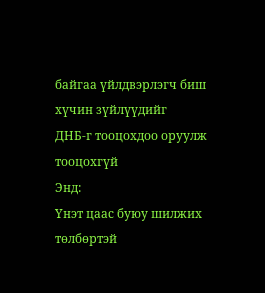байгаа үйлдвэрлэгч биш хүчин зүйлүүдийг
ДНБ-г тооцохдоо оруулж тооцохгүй
Энд:
Үнэт цаас буюу шилжих төлбөртэй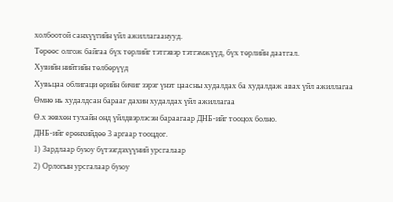холбоотой санхүүгийн үйл ажиллагаанууд.
Төрөөс олгож байгаа бүх төрлийг тэтгэвэр тэтгэмжүүд, бүх төрлийн даатгал.
Хувийн нийтийн төлбөрүүд
Хувьцаа облигаци өрийн бичиг зэрэг үнэт цаасны худалдах ба худалдаж авах үйл ажиллагаа
Өмнө нь худалдсан барааг дахин худалдах үйл ажиллагаа
Ө.х зөвхөн тухайн онд үйлдвэрлэсэн бараагаар ДНБ-ийг тооцох болно.
ДНБ-ийг ерөнхийдөө 3 аргаар тооцдог.
1) Зардлаар буюу бүтээгдэхүүний урсгалаар
2) Орлогын урсгалаар буюу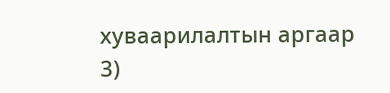хуваарилалтын аргаар
3)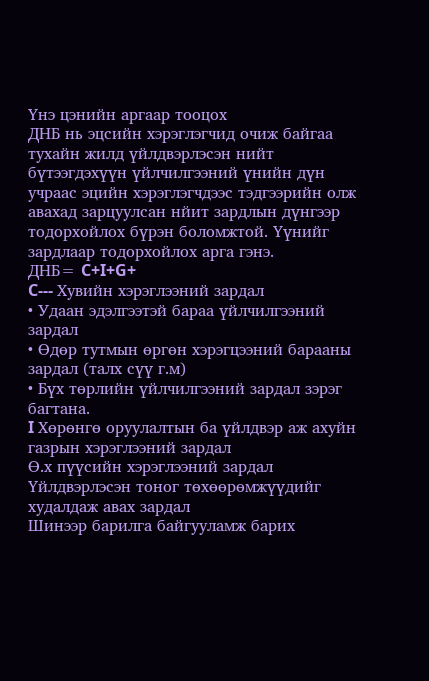Үнэ цэнийн аргаар тооцох
ДНБ нь эцсийн хэрэглэгчид очиж байгаа тухайн жилд үйлдвэрлэсэн нийт бүтээгдэхүүн үйлчилгээний үнийн дүн учраас эцийн хэрэглэгчдээс тэдгээрийн олж авахад зарцуулсан нйит зардлын дүнгээр тодорхойлох бүрэн боломжтой. Үүнийг зардлаар тодорхойлох арга гэнэ.
ДНБ= C+I+G+
C--- Хувийн хэрэглээний зардал
• Удаан эдэлгээтэй бараа үйлчилгээний зардал
• Өдөр тутмын өргөн хэрэгцээний барааны зардал (талх сүү г.м)
• Бүх төрлийн үйлчилгээний зардал зэрэг багтана.
I Хөрөнгө оруулалтын ба үйлдвэр аж ахуйн газрын хэрэглээний зардал
Ө.х пүүсийн хэрэглээний зардал
Үйлдвэрлэсэн тоног төхөөрөмжүүдийг худалдаж авах зардал
Шинээр барилга байгууламж барих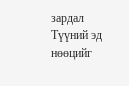зардал
Түүний эд нөөцийг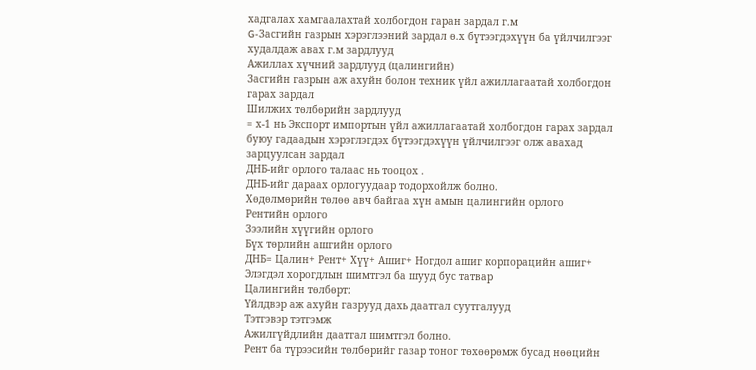хадгалах хамгаалахтай холбогдон гаран зардал г.м
G-Засгийн газрын хэрэглээний зардал ө.х бүтээгдэхүүн ба үйлчилгээг худалдаж авах г.м зардлууд
Ажиллах хүчний зардлууд (цалингийн)
Засгийн газрын аж ахуйн болон техник үйл ажиллагаатай холбогдон гарах зардал
Шилжих төлбөрийн зардлууд
= х-1 нь Экспорт импортын үйл ажиллагаатай холбогдон гарах зардал буюу гадаадын хэрэглэгдэх бүтээгдэхүүн үйлчилгээг олж авахад зарцуулсан зардал
ДНБ-ийг орлого талаас нь тооцох .
ДНБ-ийг дараах орлогуудаар тодорхойлж болно.
Хөдөлмөрийн төлөө авч байгаа хүн амын цалингийн орлого
Рентийн орлого
Зээлийн хүүгийн орлого
Бүх төрлийн ашгийн орлого
ДНБ= Цалин+ Рент+ Хүү+ Ашиг+ Ногдол ашиг корпорацийн ашиг+ Элэгдэл хорогдлын шимтгэл ба шууд бус татвар
Цалингийн төлбөрт:
Үйлдвэр аж ахуйн газрууд дахь даатгал суутгалууд
Тэтгэвэр тэтгэмж
Ажилгүйдлийн даатгал шимтгэл болно.
Рент ба түрээсийн төлбөрийг газар тоног төхөөрөмж бусад нөөцийн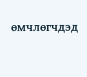өмчлөгчдэд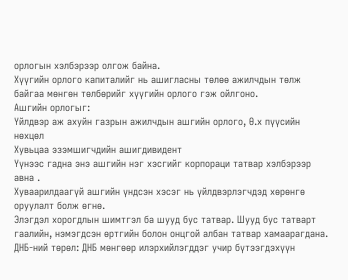орлогын хэлбэрээр олгож байна.
Хүүгийн орлого капиталийг нь ашигласны төлөө ажилчдын төлж байгаа мөнгөн төлбөрийг хүүгийн орлого гэж ойлгоно.
Ашгийн орлогыг:
Үйлдвэр аж ахуйн газрын ажилчдын ашгийн орлого, Ө.х пүүсийн нөхцөл
Хувьцаа эзэмшигчдийн ашигдивидент
Үүнээс гадна энэ ашгийн нэг хэсгийг корпораци татвар хэлбэрээр авна .
Хуваарилдаагүй ашгийн үндсэн хэсэг нь үйлдвэрлэгчдэд хөрөнгө оруулалт болж өгнө.
Элэгдэл хорогдлын шимтгэл ба шууд бус татвар. Шууд бус татварт гаалийн, нэмэгдсэн өртгийн болон онцгой албан татвар хамаарагдана.
ДНБ-ний төрөл: ДНБ мөнгөөр илэрхийлэгддэг учир бүтээгдэхүүн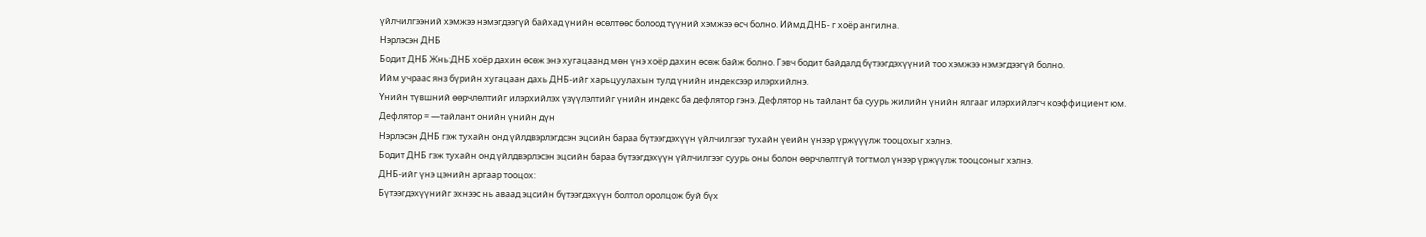үйлчилгээний хэмжээ нэмэгдээгүй байхад үнийн өсөлтөөс болоод түүний хэмжээ өсч болно. Иймд ДНБ- г хоёр ангилна.
Нэрлэсэн ДНБ
Бодит ДНБ Жнь:ДНБ хоёр дахин өсөж энэ хугацаанд мөн үнэ хоёр дахин өсөж байж болно. Гэвч бодит байдалд бүтээгдэхүүний тоо хэмжээ нэмэгдээгүй болно.
Ийм учраас янз бүрийн хугацаан дахь ДНБ-ийг харьцуулахын тулд үнийн индексээр илэрхийлнэ.
Үнийн түвшний өөрчлөлтийг илэрхийлэх үзүүлэлтийг үнийн индекс ба дефлятор гэнэ. Дефлятор нь тайлант ба суурь жилийн үнийн ялгааг илэрхийлэгч коэффициент юм.
Дефлятор = —тайлант онийн үнийн дүн
Нэрлэсэн ДНБ гэж тухайн онд үйлдвэрлэгдсэн эцсийн бараа бүтээгдэхүүн үйлчилгээг тухайн үеийн үнээр үржүүүлж тооцохыг хэлнэ.
Бодит ДНБ гэж тухайн онд үйлдвэрлэсэн эцсийн бараа бүтээгдэхүүн үйлчилгээг суурь оны болон өөрчлөлтгүй тогтмол үнээр үржүүлж тооцсоныг хэлнэ.
ДНБ-ийг үнэ цэнийн аргаар тооцох:
Бүтээгдэхүүнийг эхнээс нь аваад эцсийн бүтээгдэхүүн болтол оролцож буй бүх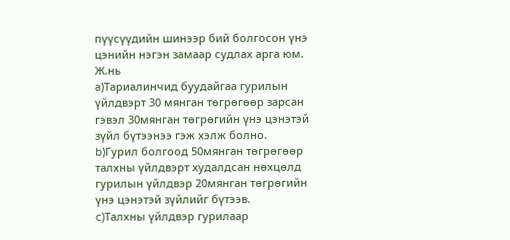пүүсүүдийн шинээр бий болгосон үнэ цэнийн нэгэн замаар судлах арга юм.
Ж.нь
a)Тариалинчид буудайгаа гурилын үйлдвэрт 30 мянган төгрөгөөр зарсан гэвэл 30мянган төгрөгийн үнэ цэнэтэй зүйл бүтээнээ гэж хэлж болно.
b)Гурил болгоод 50мянган төгрөгөөр талхны үйлдвэрт худалдсан нөхцөлд гурилын үйлдвэр 20мянган төгрөгийн үнэ цэнэтэй зүйлийг бүтээв.
c)Талхны үйлдвэр гурилаар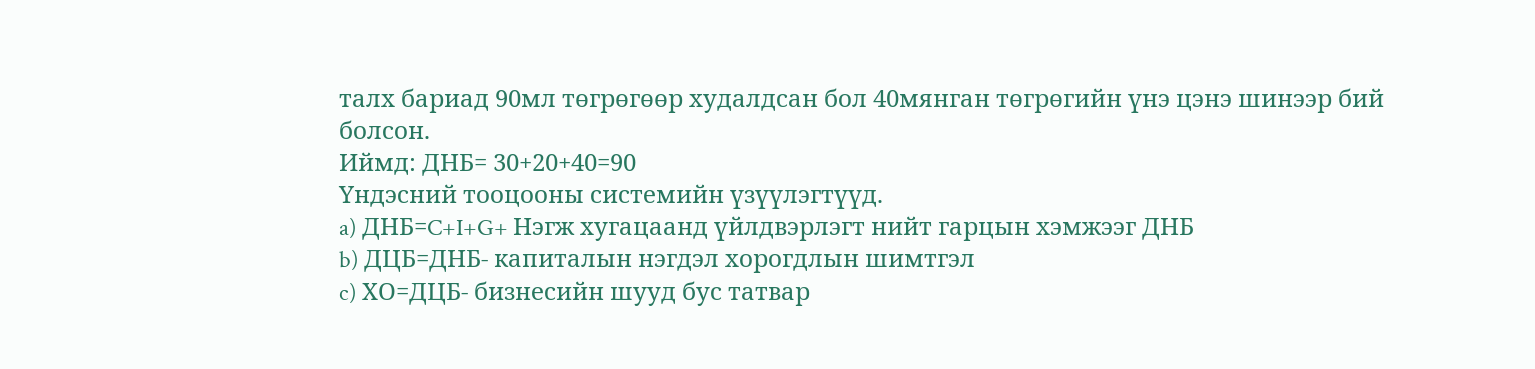талх бариад 90мл төгрөгөөр худалдсан бол 40мянган төгрөгийн үнэ цэнэ шинээр бий болсон.
Иймд: ДНБ= 30+20+40=90
Үндэсний тооцооны системийн үзүүлэгтүүд.
a) ДНБ=C+I+G+ Нэгж хугацаанд үйлдвэрлэгт нийт гарцын хэмжээг ДНБ
b) ДЦБ=ДНБ- капиталын нэгдэл хорогдлын шимтгэл
c) ХО=ДЦБ- бизнесийн шууд бус татвар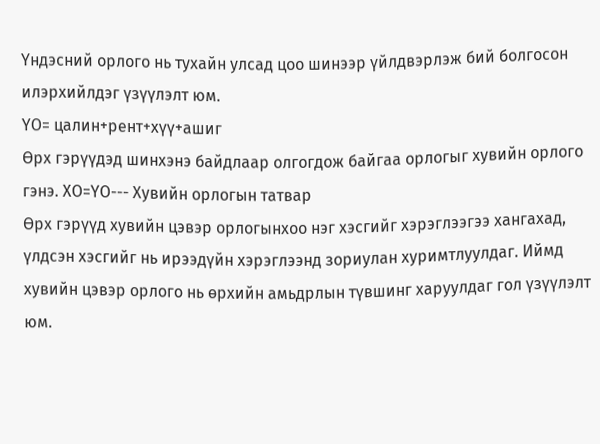Үндэсний орлого нь тухайн улсад цоо шинээр үйлдвэрлэж бий болгосон илэрхийлдэг үзүүлэлт юм.
ҮО= цалин+рент+хүү+ашиг
Өрх гэрүүдэд шинхэнэ байдлаар олгогдож байгаа орлогыг хувийн орлого гэнэ. ХО=ҮО--- Хувийн орлогын татвар
Өрх гэрүүд хувийн цэвэр орлогынхоо нэг хэсгийг хэрэглээгээ хангахад, үлдсэн хэсгийг нь ирээдүйн хэрэглээнд зориулан хуримтлуулдаг. Иймд хувийн цэвэр орлого нь өрхийн амьдрлын түвшинг харуулдаг гол үзүүлэлт юм.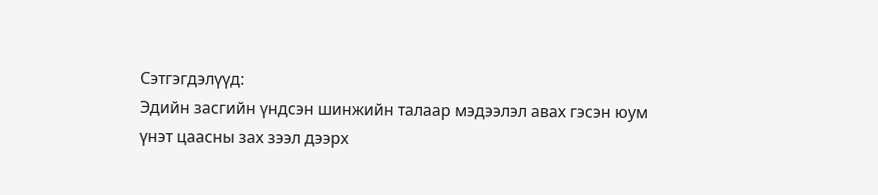Сэтгэгдэлүүд:
Эдийн засгийн үндсэн шинжийн талаар мэдээлэл авах гэсэн юум
үнэт цаасны зах зээл дээрх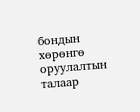бондын хөрөнгө оруулалтын талаар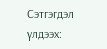Сэтгэгдэл үлдээх: